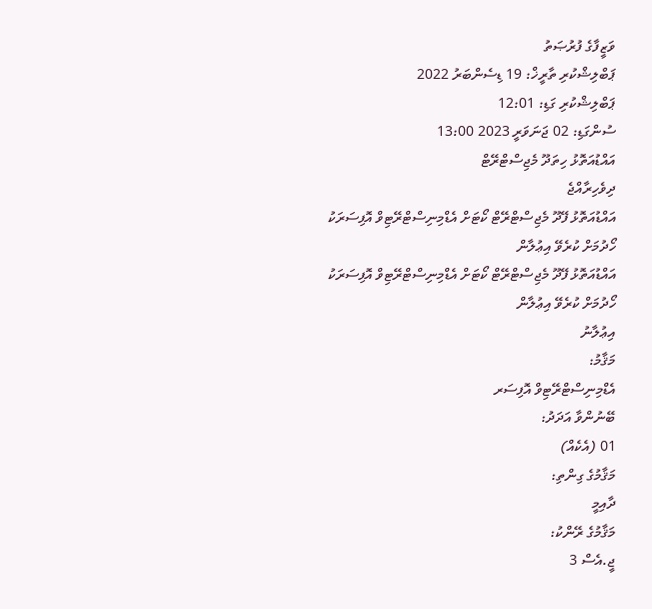ވަޒީފާގެ ފުރުޞަތު
ޕަބްލިޝްކުރި ތާރީޚް: 19 ޑިސެންބަރު 2022
ޕަބްލިޝްކުރި ގަޑި: 12:01
ސުންގަޑި: 02 ޖަނަވަރީ 2023 13:00
އައްޑުއަތޮޅު ހިތަދޫ މެޖިސްޓްރޭޓް
ދިވެހިރާއްޖެ
އައްޑުއަތޮޅު ފޭދޫ މެޖިސްޓްރޭޓް ކޯޓަށް އެޑްމިނިސްޓްރޭޓިވް އޮފިސަރަކު ހޯދުމަށް ކުރެވޭ އިޢުލާން
އައްޑުއަތޮޅު ފޭދޫ މެޖިސްޓްރޭޓް ކޯޓަށް އެޑްމިނިސްޓްރޭޓިވް އޮފިސަރަކު ހޯދުމަށް ކުރެވޭ އިޢުލާން
އިޢުލާނު
މަޤާމު:
އެޑްމިނިސްޓްރޭޓިވް އޮފިސަރ
ބޭނުންވާ އަދަދު:
01 (އެކެއް)
މަޤާމުގެ ގިންތި:
ދާއިމީ
މަޤާމުގެ ރޭންކު:
ޖީ.އެސް 3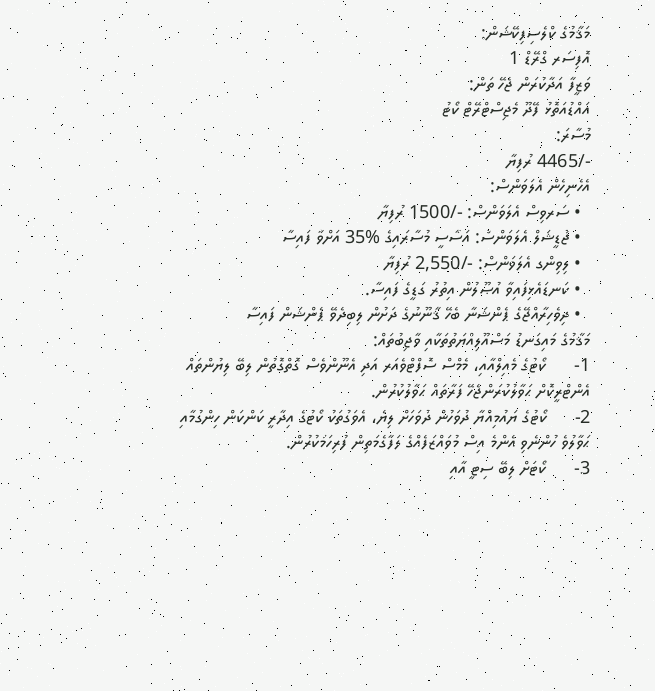މަޤާމުގެ ކްލެސިފިކޭޝަން:
އޮފިސަރ ގްރޭޑް 1
ވަޒީފާ އަދާކުރަން ޖެހޭ ތަން:
އައްޑުއަތޮޅު ފޭދޫ މެޖިސްޓްރޭޓް ކޯޓު
މުސާރަ:
-/4465 ރުފިޔާ
އެހެނިހެން އެލަވަންސް:
  • ސަރވިސް އެލަވަންސް: -/1500 ރުފިޔާ
  • ޖުޑީޝަލް އެލަވަންސް: އަސާސީ މުސާރައިގެ %35 އަށްވާ ފައިސާ
  • ލިވިންގ އެލަވަންސް: -/2,550 ރުފިޔާ
  • ކަނޑައެޅިފައިވާ އުޞޫލުން އިތުރު ގަޑީގެ ފައިސާ.
  • ދިވެހިރާއްޖޭގެ ޕެންޝަނާ ބެހޭ ޤާނޫނުގެ ދަށުން ލިބިދެވޭ ޕެންޝަން ފައިސާ
މަޤާމުގެ މައިގަނޑު މަސްއޫލިއްޔަތުތަކާއި ވާޖިބުތައް:
1-      ކޯޓުގެ މެއިލްއާއި، މެމްސް ސޮފްޓްވެއަރ އަދި އެނޫންވެސް ގޮތްގޮތުން ލިބޭ ލިޔުންތައް އެންޓްރީކޮށް ޙަވާލުކުރަންޖެހޭ ފަރާތައް ޙަވާލުކުރުން.
2-      ކޯޓުގެ ޔައުމިއްޔާ ދުވަހުން ދުވަހަށް ލިޔެ، އެވަގުތަކު ކޯޓުގެ އިދާރީ ކަންކަން ހިންގުމާއި ޙަވާލުވެ ހުންނެވި އެންމެ އިސް މުވައްޒަފެއްގެ ލަފާގެމަތިން ފުރިހަމަކުރުން.
3-      ކޯޓަށް ލިބޭ ސިޓީ އާއި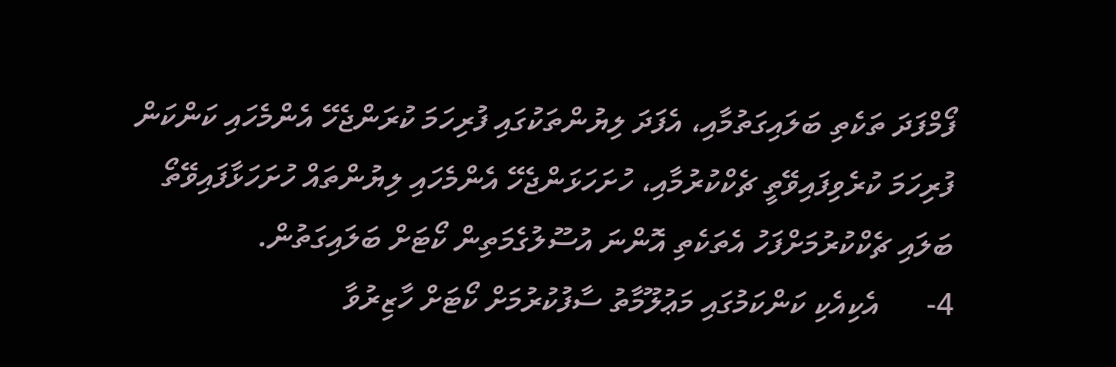ފޯމްފަދަ ތަކެތި ބަލައިގަތުމާއި، އެފަދަ ލިޔުންތަކުގައި ފުރިހަމަ ކުރަންޖެހޭ އެންމެހައި ކަންކަން ފުރިހަމަ ކުރެވިފައިވޭތީ ޗެކްކުރުމާއި، ހުށަހަޅަންޖެހޭ އެންމެހައި ލިޔުންތައް ހުށަހަޅާފައިވޭތޯ ބަލައި ޗެކްކުރުމަށްފަހު އެތަކެތި އޮންނަ އުސޫލުގެމަތިން ކޯޓަށް ބަލައިގަތުން.
4-      އެކިއެކި ކަންކަމުގައި މަޢުލޫމާތު ސާފުކުރުމަށް ކޯޓަށް ހާޒިރުވާ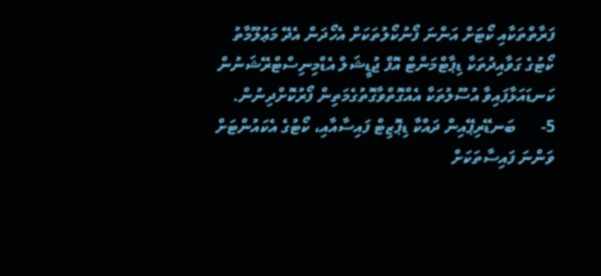ފަރާތްތަކާއި ކޯޓަށް އަންނަ ފޯނުކޯލުތަކަށް އެހޯދަން އެދޭ މަޢުލޫމާތު ކޯޓުގެ ގަވާއިދުތަކާ ޑިޕާޓްމަންޓް އޮފް ޖުޑީޝަލް އެޑްމިނިސްޓްރޭޝަނުން ކަނޑައަޅާފައިވާ އުސޫލުތަކާ އެއްގޮތްވާގޮތުގެމަތިން ފޯރުކޮށްދިނުން.
5-      ބަނޑޭރިޕޭއިން ދައްކާ ޑިޕޮޒިޓް ފައިސާއާއި، ކޯޓުގެ އެކައުންޓަށް ވަންނަ ފައިސާތަކަށް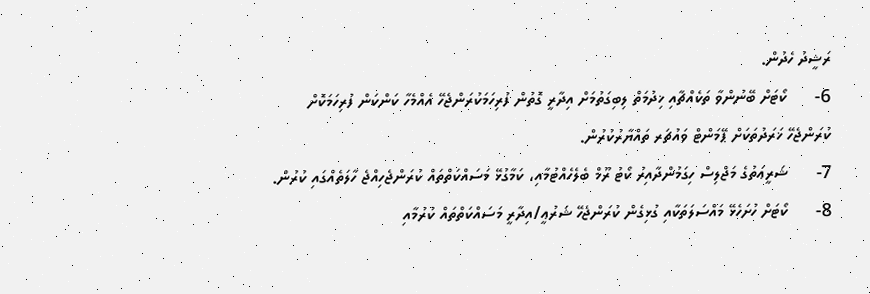ރަޝީދު ހެދުން.
6-      ކޯޓަށް ބޭނުންވާ ތަކެއްޗާއި ޚިދުމަތް ލިބިގަތުމަށް އިދާރީ ގޮތުން ފުރިހަމަކުރަންޖެހޭ އެއްމެހާ ކަންކަން ފުރިހަމަކޮށް ކުރަންޖެހޭ ޚަރަދުތަކަށް ޕޭމަންޓް ވައުޗަރ ތައްޔާރުކުރުން.
7-      ޝަރީޢަތުގެ މަޖްލިސް ހިގަމުންދާއިރު ކޯޓު ރޫމް ބެލެހެއްޓުމާއި، ކަމާގުޅޭ މަސައްކަތްތައް ކުރަންޖެހިއްޖެ ހާލަތެއްގައި ކުރުން.
8-      ކޯޓަށް ހުށަހެޅޭ މައްސަލަތަކާއި ގުޅިގެން ކުރަންޖެހޭ ޝަރުޢީ/އިދާރީ މަސައްކަތްތައް ކުރުމާއި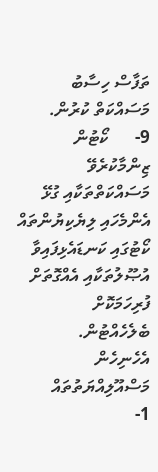ތަފާސް ހިސާބު މަސައްކަތް ކުރުން.
9-      ކޯޓުން ޒިންމާކުރެވޭ މަސައްކަތްތަކާއި ގުޅޭ އެންމެހައި ލިޔެކިޔުންތައް ކޯޓުގައި ކަނޑައެޅިފައިވާ އުޞޫލުތަކާއި އެއްގޮތަށް ފުރިހަމަކޮށް ބެލެހެއްޓުން.
އެހެނިހެން މަސްއޫލިއްޔަތުތައް
1-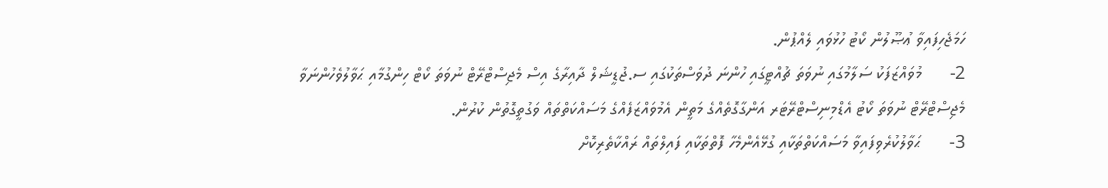ހަމަޖެހިފައިވާ ޢުޞޫލުން ކޯޓު ހުޅުވައި ލެއްޕުން.
2-      މުވައްޒަފަކު ސަލާމުގައި ނުވަތަ ޗުއްޓީގައި ހުންނަ ދުވަސްތަކުގައި ސ.ޖުޑީޝަލް ދާއިރާގެ އިސް މެޖިސްޓްރޭޓް ނުވަތަ ކޯޓް ހިންގުމާއި ޙަވާލުވެހުންނަވާ މެޖިސްޓްރޭޓް ނުވަތަ ކޯޓު އެޑްމިނިސްޓްރޭޓަރ އަންގާގޮތެއްގެ މަތީން އެމުވައްޒަފެއްގެ މަސައްކަތްތައް ވަގުތީގޮތުން ކުރުން.
3-      ޙަވާލުކުރެވިފައިވާ މަސައްކަތްތަކާއި ގުޅޭއެންމެހާ ފޮތްތަކާއި ފައިލްތައް ރައްކާތެރިކޮށް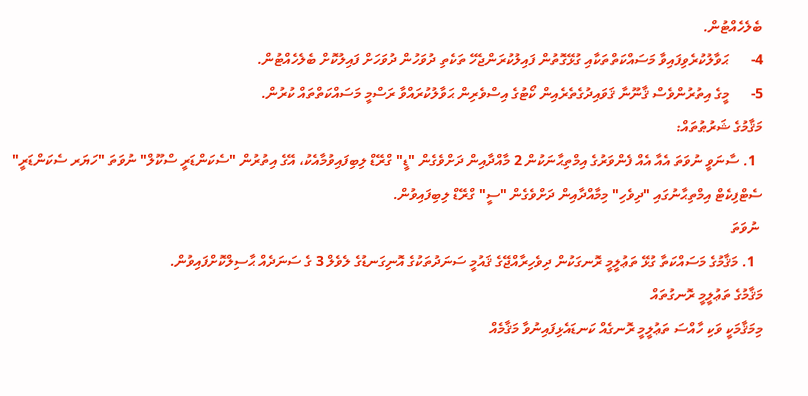ބެލެހެއްޓުން.
4-      ޙަވާލުކުރެވިފައިވާ މަސައްކަތްތަކާއި ގުޅޭގޮތުން ފައިލުކުރަންޖެހޭ ތަކެތި ދުވަހުން ދުވަހަށް ފައިލުކޮށް ބެލެހެއްޓުން.
5-      މީގެ އިތުރުންވެސް ޤާނޫނާ ޤަވައިދުގެތެރެއިން ކޯޓުގެ އިސްވެރިން ޙަވާލުކުރައްވާ ރަސްމީ މަސައްކަތްތައް ކުރުން.
މަޤާމުގެ ޝަރުޠުތައް:
  1. ސާނަވީ ނުވަތަ އެއާ އެއް ފެންވަރުގެ އިމްތިޙާނަކުން 2 މާއްދާއިން ދަށްވެގެން "ޑީ" ގްރޭޑް ލިބިފައިވުމާއެކު، އޭގެ އިތުރުން "ސެކަންޑަރީ ސްކޫލް" ނުވަތަ "ހަޔަރ ސެކަންޑަރީ" ސެޓްފިކެޓް އިމްތިޙާނުގައި "ދިވެހި" މިމާއްދާއިން ދަށްވެގެން "ސީ" ގްރޭޑް ލިބިފައިވުން.
 ނުވަތަ
  1. މަޤާމުގެ މަސައްކަތާ ގުޅޭ ތަޢުލީމީ ރޮނގަކުން ދިވެހިރާއްޖޭގެ ޤައުމީ ސަނަދުތަކުގެ އޮނިގަނޑުގެ ލެވެލް 3 ގެ ސަނަދެއް ޙާސިލްކޮށްފައިވުން.
މަޤާމުގެ ތަޢުލީމީ ރޮނގުތައް
މިމަޤާމަކީ ވަކި ހާއްސަ ތަޢުލީމީ ރޮނގެއް ކަނޑައެޅިފައިނުވާ މަޤާމެއް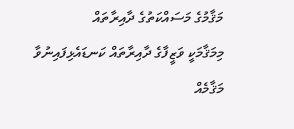މަޤާމުގެ މަސައްކަތުގެ ދާއިރާތައް
މިމަޤާމަކީ ވަޒީފާގެ ދާއިރާތައް ކަނޑައެޅިފައިނުވާ މަޤާމެއް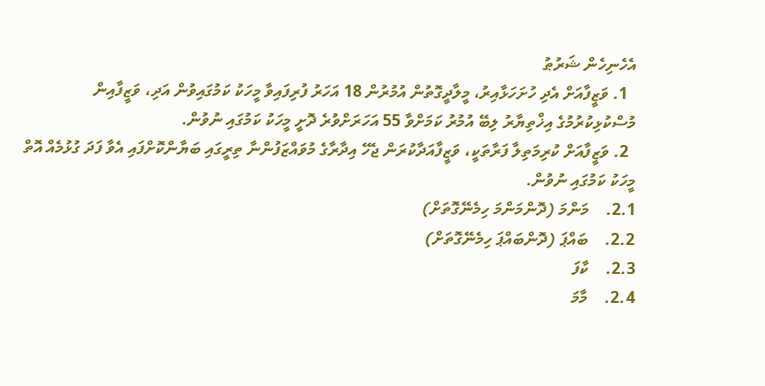އެހެނިހެން ޝަރުޠު
  1. ވަޒީފާއަށް އެދި ހުށަހަޅާއިރު، މީލާދީގޮތުން އުމުރުން 18 އަހަރު ފުރިފައިވާ މީހަކު ކަމުގައިވުން އަދި، ވަޒީފާއިން މުސްކުޅިކުރުމުގެ އިޚްތިޔާރު ލިބޭ އުމުރު ކަމަށްވާ 55 އަހަރަށްވުރެ ދޮށީ މީހަކު ކަމުގައި ނުވުން.
  2. ވަޒީފާއަށް ކުރިމަތިލާ ފަރާތަކީ، ވަޒީފާއަދާކުރަން ޖެހޭ އިދާރާގެ މުވައްޒަފުންނާ ތިރީގައި ބަޔާންކޮށްފައި އެވާ ފަދަ ގުޅުމެއް އޮތް މީހަކު ކަމުގައި ނުވުން.
2.1.    މަންމަ (ދޮންމަންމަ ހިމެނޭގޮތަށް)
2.2.    ބައްޕަ (ދޮންބައްޕަ ހިމެނޭގޮތަށް)
2.3.    ކާފަ
2.4.    މާމަ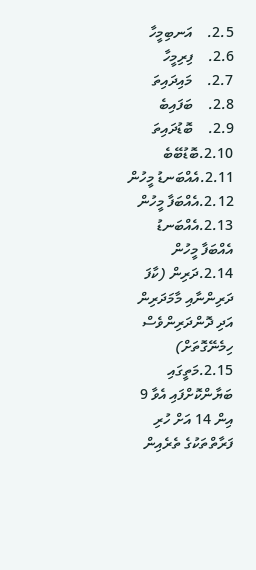2.5.    އަނބިމީހާ
2.6.    ފިރިމީހާ
2.7.    މައިދައިތަ
2.8.    ބަފައިބެ
2.9.    ބޮޑުދައިތަ
2.10.ބޮޑުބޭބެ
2.11.އެއްބަނޑު މީހުން
2.12.އެއްބަފާ މީހުން
2.13.އެއްބަނޑު އެއްބަފާ މީހުން
2.14.ދަރިން (ކާފަ ދަރިންނާއި މާމަދަރިން އަދި ދޮންދަރިންވެސް ހިމެނޭގޮތަށް)
2.15.މަތީގައި ބަޔާންކޮށްފައި އެވާ 9 އިން 14 އަށް ހުރި ފަރާތްތަކުގެ ތެރެއިން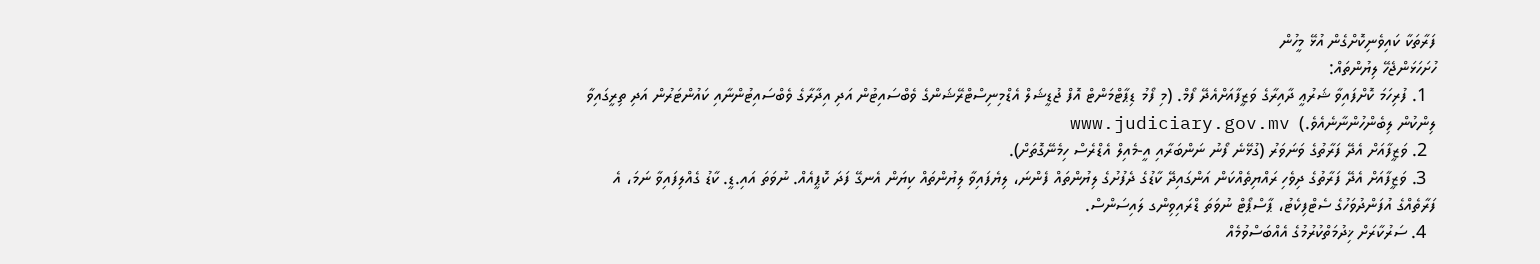ފަރާތަކާ ކައިވެނިކޮށްގެން އުޅޭ މީހުން
ހުށަހަޅަންޖެހޭ ލިޔުންތައް:
  1. ފުރިހަމަ ކޮށްފައިވާ ޝަރުޢީ ދާއިރާގެ ވަޒީފާއަށްއެދޭ ފޯމް. (މި ފޯމު ޑިޕާޓްމަންޓް އޮފް ޖުޑީޝަލް އެޑްމިނިސްޓްރޭޝަންގެ ވެބްސައިޓުން އަދި އިދާރާގެ ވެބްސައިޓުންނާއި ކައުންޓަރުން އަދި ތިރީގައިވާ ލިންކުން ލިބެންހުންނާނެއެވެ.)  www.judiciary.gov.mv
  2. ވަޒީފާއަށް އެދޭ ފަރާތުގެ ވަނަވަރު (ގުޅޭނެ ފޯނު ނަންބަރާއި އީ-މެއިލް އެޑްރެސް ހިމެނޭގޮތަށް).
  3. ވަޒީފާއަށް އެދޭ ފަރާތުގެ ދިވެހި ރައްޔިތެއްކަން އަންގައިދޭ ކާޑުގެ ދެފުށުގެ ލިޔުންތައް ފެންނަ، ލިޔެފައިވާ ލިޔުންތައް ކިޔަން އެނގޭ ފަދަ ކޮޕީއެއް. ނުވަތަ އައި.ޑީ. ކާޑު ގެއްލިފައިވާ ނަމަ، އެ ފަރާތެއްގެ އުފަންދުވަހުގެ ސެޓްފިކެޓު، ޕާސްޕޯޓް ނުވަތަ ޑްރައިވިންގ ލައިސަންސް.
  4. ސަރުކާރަށް ޚިދުމަތްކުރުމުގެ އެއްބަސްވުމެއް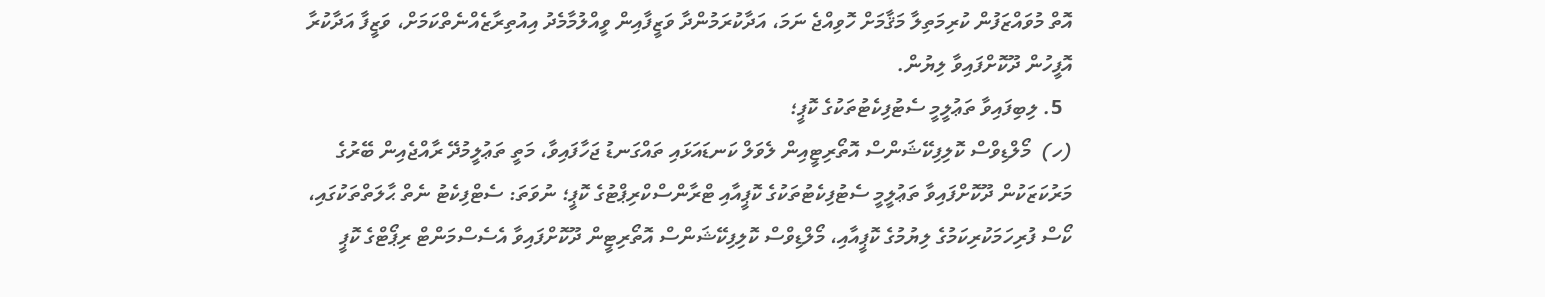އޮތް މުވައްޒަފުން ކުރިމަތިލާ މަޤާމަށް ހޮވިއްޖެ ނަމަ، އަދާކުރަމުންދާ ވަޒީފާއިން ވީއްލުމާމެދު އިއުތިރާޒެއްނެތްކަމަށް، ވަޒީފާ އަދާކުރާ އޮފީހުން ދޫކޮށްފައިވާ ލިޔުން.
  5. ލިބިފައިވާ ތަޢުލީމީ ސެޓުފިކެޓުތަކުގެ ކޮޕީ؛
(ހ)  މޯލްޑިވްސް ކޮލިފިކޭޝަންސް އޮތޯރިޓީއިން ލެވަލް ކަނޑައަޅައި ތައްގަނޑު ޖަހާފައިވާ، މަތީ ތަޢުލީމުދޭ ރާއްޖެއިން ބޭރުގެ މަރުކަޒަކުން ދޫކޮށްފައިވާ ތަޢުލީމީ ސެޓުފިކެޓުތަކުގެ ކޮޕީއާއި ޓްރާންސްކްރިޕްޓުގެ ކޮޕީ؛ ނުވަތަ: ސެޓްފިކެޓު ނެތް ޙާލަތްތަކުގައި، ކޯސް ފުރިހަމަކުރިކަމުގެ ލިޔުމުގެ ކޮޕީއާއި، މޯލްޑިވްސް ކޮލިފިކޭޝަންސް އޮތޯރިޓީން ދޫކޮށްފައިވާ އެސެސްމަންޓް ރިޕޯޓްގެ ކޮޕީ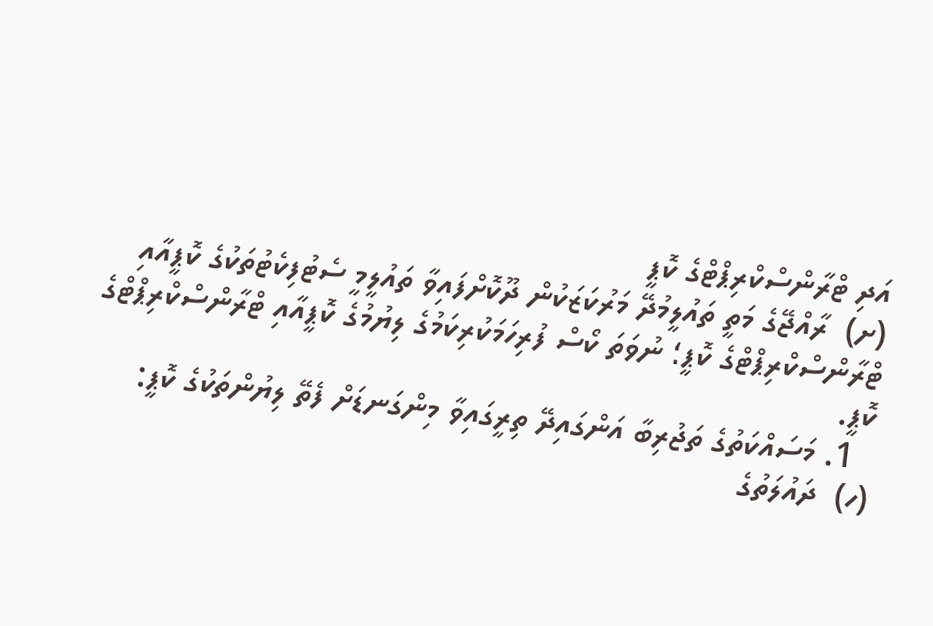އަދި ޓްރާންސްކްރިޕްޓްގެ ކޮޕީ
(ށ)  ރާއްޖޭގެ މަތީ ތައުލީމުދޭ މަރުކަޒަކުން ދޫކޮށްފައިވާ ތައުލީމީ ސެޓުފިކެޓުތަކުގެ ކޮޕީއާއި ޓްރާންސްކްރިޕްޓްގެ ކޮޕީ؛ ނުވަތަ ކޯސް ފުރިހަމަކުރިކަމުގެ ލިޔުމުގެ ކޮޕީއާއި ޓްރާންސްކްރިޕްޓްގެ ކޮޕީ.
  1. މަސައްކަތުގެ ތަޖުރިބާ އަންގައިދޭ ތިރީގައިވާ މިންގަނޑަށް ފެތޭ ލިޔުންތަކުގެ ކޮޕީ:
(ހ)  ދައުލަތުގެ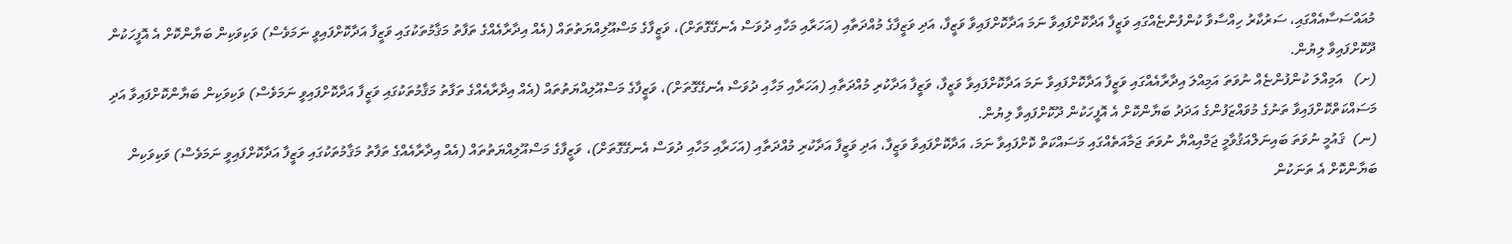މުއައްސަސާއެއްގައި، ސަރުކާރު ހިއްސާވާ ކުންފުންޏެއްގައި ވަޒީފާ އަދާކޮށްފައިވާ ނަމަ އަދާކޮށްފައިވާ ވަޒީފާ، އަދި ވަޒީފާގެ މުއްދަތާއި (އަހަރާއި މަހާއި ދުވަސް އެނގޭގޮތަށް)، ވަޒީފާގެ މަސްއޫލިއްޔަތުތައް (އެއް އިދާރާއެއްގެ ތަފާތު މަޤާމުތަކުގައި ވަޒީފާ އަދާކޮށްފައިވީ ނަމަވެސް) ވަކިވަކިން ބަޔާންކޮށް އެ އޮފީހަކުން ދޫކޮށްފައިވާ ލިޔުން.
(ށ)   އަމިއްލަ ކުންފުންޏެއް ނުވަތަ އަމިއްލަ އިދާރާއެއްގައި ވަޒީފާ އަދާކޮށްފައިވާ ނަމަ އަދާކޮށްފައިވާ ވަޒީފާ، ވަޒީފާ އަދާކުރި މުއްދަތާއި (އަހަރާއި މަހާއި ދުވަސް އެނގޭގޮތަށް)، ވަޒީފާގެ މަސްއޫލިއްޔަތުތައް (އެއް އިދާރާއެއްގެ ތަފާތު މަޤާމުތަކުގައި ވަޒީފާ އަދާކޮށްފައިވީ ނަމަވެސް) ވަކިވަކިން ބަޔާންކޮށްފައިވާ އަދި މަސައްކަތްކޮށްފައިވާ ތަނުގެ މުވައްޒަފުންގެ އަދަދު ބަޔާންކޮށް އެ އޮފީހަކުން ދޫކޮށްފައިވާ ލިޔުން.
(ނ)  ޤައުމީ ނުވަތަ ބައިނަލްއަޤުވާމީ ޖަމްއިއްޔާ ނުވަތަ ޖަމާއަތެއްގައި މަސައްކަތް ކޮށްފައިވާ ނަމަ، އަދާކޮށްފައިވާ ވަޒީފާ، އަދި ވަޒީފާ އަދާކުރި މުއްދަތާއި (އަހަރާއި މަހާއި ދުވަސް އެނގޭގޮތަށް)، ވަޒީފާގެ މަސްއޫލިއްޔަތުތައް (އެއް އިދާރާއެއްގެ ތަފާތު މަޤާމުތަކުގައި ވަޒީފާ އަދާކޮށްފައިވީ ނަމަވެސް) ވަކިވަކިން ބަޔާންކޮށް އެ ތަނަކުން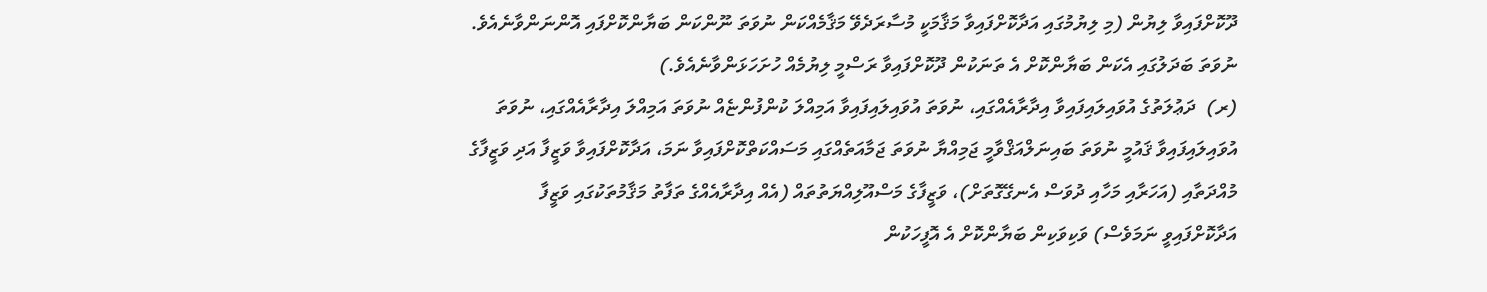ދޫކޮށްފައިވާ ލިޔުން (މި ލިޔުމުގައި އަދާކޮށްފައިވާ މަޤާމަކީ މުސާރަދެވޭ މަޤާމެއްކަން ނުވަތަ ނޫންކަން ބަޔާންކޮށްފައި އޮންނަންވާނެއެވެ. ނުވަތަ ބަދަލުގައި އެކަން ބަޔާންކޮށް އެ ތަނަކުން ދޫކޮށްފައިވާ ރަސްމީ ލިޔުމެއް ހުށަހަޅަންވާނެއެވެ.)
(ރ)  ދަޢުލަތުގެ އުވައިލައިފައިވާ އިދާރާއެއްގައި، ނުވަތަ އުވައިލައިފައިވާ އަމިއްލަ ކުންފުންޏެއް ނުވަތަ އަމިއްލަ އިދާރާއެއްގައި، ނުވަތަ އުވައިލައިފައިވާ ޤައުމީ ނުވަތަ ބައިނަލްއަޤްވާމީ ޖަމިއްޔާ ނުވަތަ ޖަމާއަތެއްގައި މަސައްކަތްކޮށްފައިވާ ނަމަ، އަދާކޮށްފައިވާ ވަޒީފާ އަދި ވަޒީފާގެ މުއްދަތާއި (އަހަރާއި މަހާއި ދުވަސް އެނގޭގޮތަށް)، ވަޒީފާގެ މަސްއޫލިއްޔަތުތައް (އެއް އިދާރާއެއްގެ ތަފާތު މަޤާމުތަކުގައި ވަޒީފާ އަދާކޮށްފައިވީ ނަމަވެސް) ވަކިވަކިން ބަޔާންކޮށް އެ އޮފީހަކުން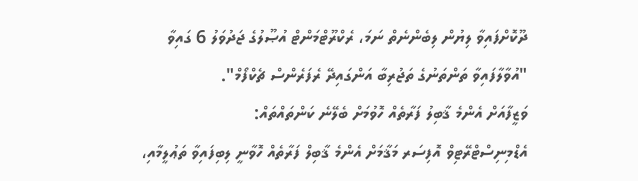ދޫކޮށްފައިވާ ލިޔުން ލިބެންނެތް ނަމަ، ރެކްރޫޓްމަންޓް އުޞޫލުގެ ޖަދުވަލު 6 ގައިވާ "އުވާލާފައިވާ ތަންތަނުގެ ތަޖުރިބާ އަންގައިދޭ ރެފަރެންސް ޗެކްފޯމް".
ވަޒީފާއަށް އެންމެ ޤާބިލު ފަރާތެއް ހޮވުމަށް ބެލޭނެ ކަންތައްތައް:
އެޑްމިނިސްޓްރޭޓިވް އޮފިސަރ މަޤާމަށް އެންމެ ޤާބިލް ފަރާތެއް ހޮވާނީ ލިބިފައިވާ ތަޢުލީމާއި،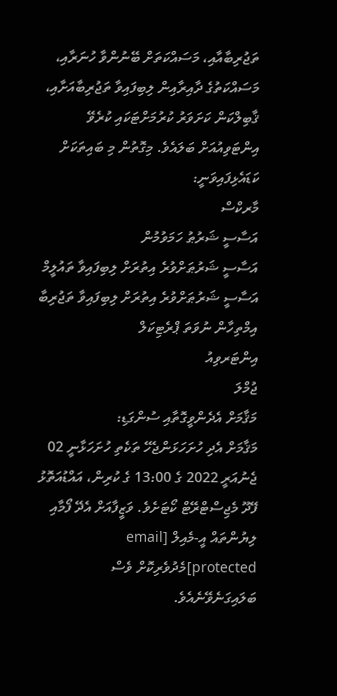ތަޖުރިބާއާއި، މަސައްކަތަށް ބޭނުންވާ ހުނަރާއި، މަސައްކަތުގެ ދާއިރާއިން ލިބިފައިވާ ތަޖުރިބާއަށާއި، ޤާބިލްކަން ކަށަވަރު ކުރުމަށްޓަކައި ކުރެވޭ އިންޓަވިއުއަށް ބަލައެވެ. މިގޮތުން މި ބައިތަކަށް ކަޑައެޅިފައިވަނީ:
މާރކްސް
އަސާސީ ޝަރުޠު ހަމަވުމުން
އަސާސީ ޝަރުޠަށްވުރެ އިތުރަށް ލިބިފައިވާ ތައުލީމް
އަސާސީ ޝަރުޠަށްވުރެ އިތުރަށް ލިބިފައިވާ ތަޖުރިބާ
އިމްތިހާން ނުވަތަ ޕްރެޓިކަލް
އިންޓަރވިއު
ޖުމްލަ
މަޤާމަށް އެދެންވީގޮތާއި ސުންގަޑި:
މަޤާމަށް އެދި ހުށަހަޅަންޖެހޭ ތަކެތި ހުށަހަޅާނީ 02 ޖެނުއަރީ 2022 ގެ 13:00 ގެ ކުރިން، އައްޑުއަތޮޅު ފޭދޫ މެޖިސްޓްރޭޓް ކޯޓަށެވެ. ވަޒީފާއަށް އެދޭ ފޯމާއި ލިޔުންތައް އީ-މެއިލް [email protected]މެދުވެރިކޮށް ވެސް ބަލައިގަނެވޭނެއެވެ.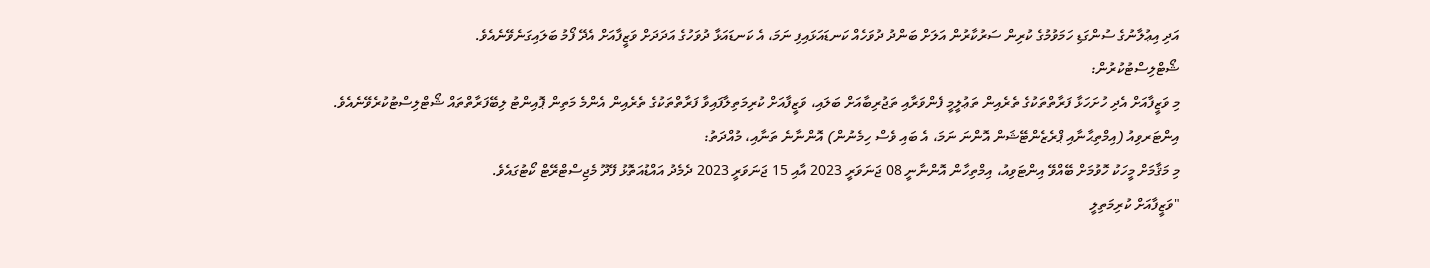އަދި އިޢުލާނުގެ ސުންގަޑި ހަމަވުމުގެ ކުރިން ސަރުކާރުން އަލަށް ބަންދު ދުވަހެއް ކަނޑައަޅައިފި ނަމަ، އެ ކަނޑައަޅާ ދުވަހުގެ އަދަދަށް ވަޒީފާއަށް އެދޭ ފޯމު ބަލައިގަނެވޭނެއެވެ.
ޝޯޓްލިސްޓުކުރުން:
މި ވަޒީފާއަށް އެދި ހުށަހަޅާ ފަރާތްތަކުގެ ތެރެއިން ތަޢުލީމީ ފެންވަރާއި ތަޖުރިބާއަށް ބަލައި، ވަޒީފާއަށް ކުރިމަތިލާފައިވާ ފަރާތްތަކުގެ ތެރެއިން އެންމެ މަތިން ޕޮއިންޓު ލިބޭފަރާތްތައް ޝޯޓްލިސްޓުކުރެވޭނެއެވެ.
އިންޓަރވިއު (އިމްތިޙާނާއި ޕްރެޒެންޓޭޝަން އޮންނަ ނަމަ، އެ ބައި ވެސް ހިމެނުން) އޮންނާނެ ތަނާއި، މުއްދަތު:
މި މަޤާމަށް މީހަކު ހޮވުމަށް ބޭއްވޭ އިންޓަވިއު، އިމްތިހާން އޮންނާނީ 08 ޖަނަވަރީ 2023 އާއި 15 ޖަނަވަރީ 2023 ދެމެދު އައްޑުއަތޮޅު ފޭދޫ މެޖިސްޓްރޭޓް ކޯޓުގައެވެ.
"ވަޒީފާއަށް ކުރިމަތިލީ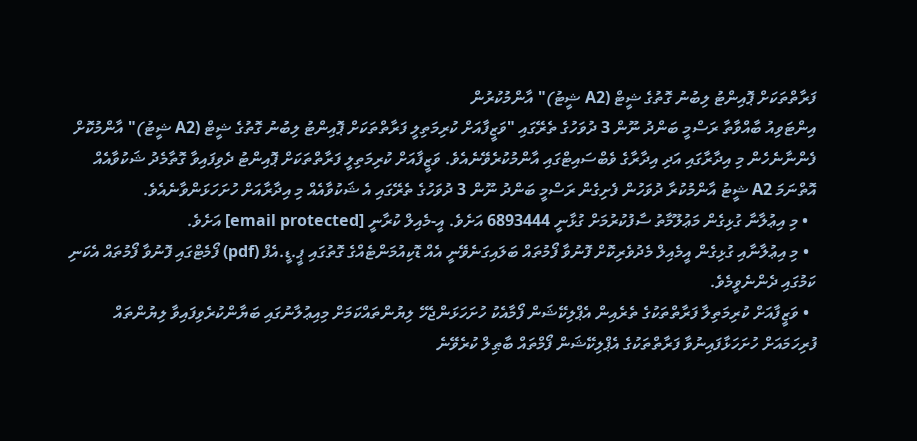ފަރާތްތަކަށް ޕޮއިންޓު ލިބުނު ގޮތުގެ ޝީޓް (A2 ޝީޓު)" އާންމުކުރުން
އިންޓަވިއު ބާއްވާތާ ރަސްމީ ބަންދު ނޫން 3 ދުވަހުގެ ތެރޭގައި "ވަޒީފާއަށް ކުރިމަތިލީ ފަރާތްތަކަށް ޕޮއިންޓު ލިބުނު ގޮތުގެ ޝީޓް (A2 ޝީޓު)" އާންމުކޮށް ފެންނާނެހެން މި އިދާރާގައި އަދި އިދާރާގެ ވެބްސައިޓްގައި އާންމުކުރެވޭނެއެވެ. ވަޒީފާއަށް ކުރިމަތިލީ ފަރާތްތަކަށް ޕޮއިންޓު ދެވިފައިވާ ގޮތާމެދު ޝަކުވާއެއް އޮތްނަމަ A2 ޝީޓު އާންމުކުރާ ދުވަހުން ފެށިގެން ރަސްމީ ބަންދު ނޫން 3 ދުވަހުގެ ތެރޭގައި އެ ޝަކުވާއެއް މި އިދާރާއަށް ހުށަހަޅަންވާނެއެވެ.
  • މި އިޢުލާނާ ގުޅިގެން މަޢުލޫމާތު ސާފުކުރުމަށް ގުޅާނީ 6893444 އަށެވެ. އީ-މެއިލް ކުރާނީ [email protected] އަށެވެ.
  • މި އިޢުލާނާއި ގުޅިގެން އީމެއިލް މެދުވެރިކޮށް ފޮނުވާ ފޯމުތައް ބަލައިގަނެވޭނީ އެއް ޑޮކިއުމަންޓެއްގެ ގޮތުގައި ޕީ.ޑީ.އެފް (pdf) ފޯމެޓްގައި ފޮނުވާ ފޯމުތައް އެކަނި ކަމުގައި ދެންނެވީމެވެ.
  • ވަޒީފާއަށް ކުރިމަތިލާ ފަރާތްތަކުގެ ތެރެއިން އެޕްލިކޭޝަން ފޯމާއެކު ހުށަހަޅަންޖެހޭ ލިޔުންތައްކަމަށް މިއިޢުލާނުގައި ބަޔާންކުރެވިފައިވާ ލިޔުންތައް ފުރިހަމައަށް ހުށަހަޅާފައިނުވާ ފަރާތްތަކުގެ އެޕްލިކޭޝަން ފޯމްތައް ބާޠިލް ކުރެވޭނެ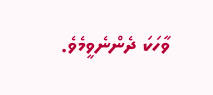ވާހަކަ ދެންނެވީމެވެ.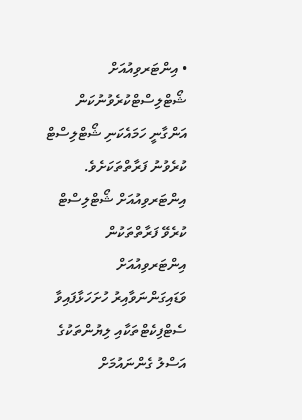• އިންޓަރވިއުއަށް ޝޯޓްލިސްޓްކުރެވުނުކަން އަންގާނީ ހަމައެކަނި ޝޯޓްލިސްޓް ކުރެވުނު ފަރާތްތަކަށެވެ. އިންޓަރވިއުއަށް ޝޯޓްލިސްޓް ކުރެވޭ ފަރާތްތަކުން އިންޓަރވިއުއަށް ވަޑައިގަންނަވާއިރު ހުށަހަޅާފައިވާ ސެޓްފިކެޓްތަކާއި ލިޔުންތަކުގެ އަސްލު ގެންނައުމަށް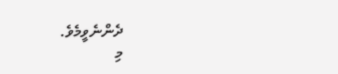ދެންނެވީމެވެ.
މި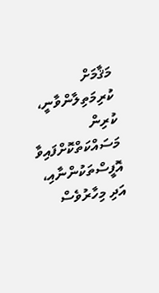މަޤާމަށް ކުރިމަތިލާންވާނީ، ކުރިން މަސައްކަތްކޮށްފައިވާ އޮފީސްތަކުންނާއި، އަދި މިހާރުވެސް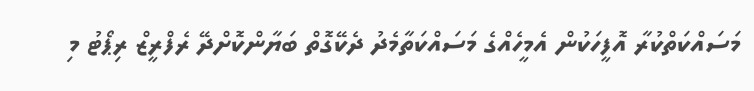މަސައްކަތްކުރާ އޮފީހަކުން އެމީހެއްގެ މަސައްކަތާމެދު ދެކޭގޮތް ބަޔާންކޮށްދޭ ރެފްރީޒް ރިޕޯޓު މި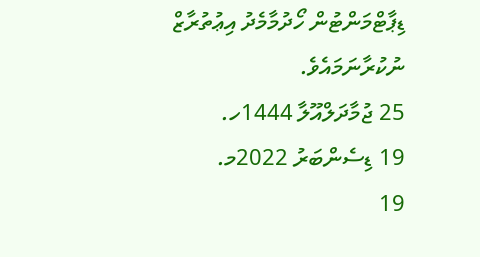ޑިޕާޓްމަންޓުން ހޯދުމާމެދު އިޢުތުރާޒް ނުކުރާނަމައެވެ.
25 ޖުމާދަލްއޫލާ 1444ހ.
19 ޑިސެންބަރު 2022މ.
19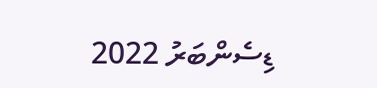ޑިސެންބަރު 2022